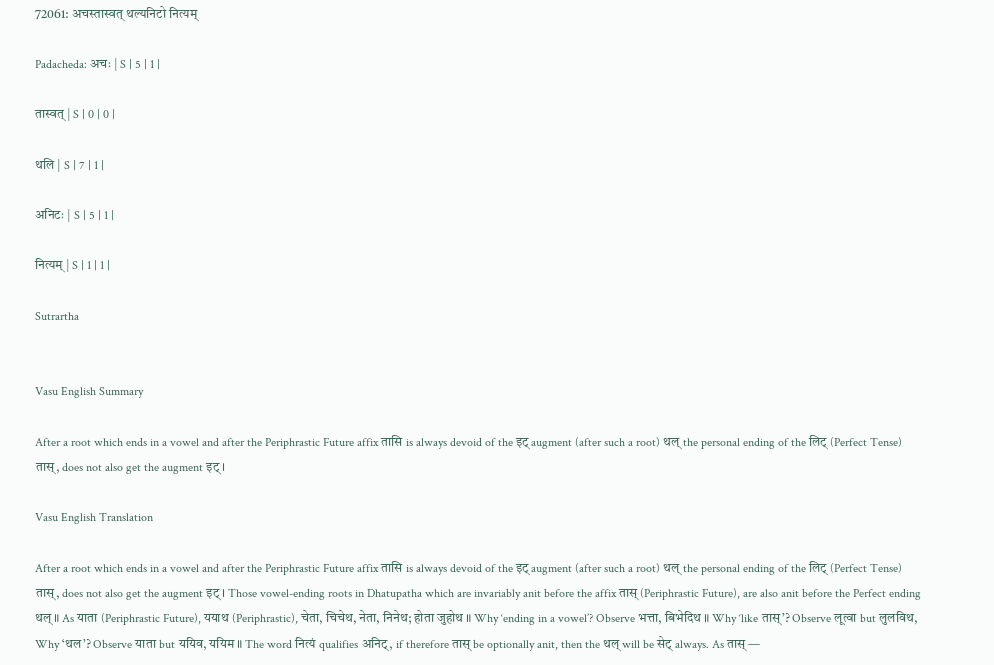72061: अचस्तास्वत् थल्यनिटो नित्यम्

Padacheda: अचः | S | 5 | 1 |

तास्वत् | S | 0 | 0 |

थलि | S | 7 | 1 |

अनिटः | S | 5 | 1 |

नित्यम् | S | 1 | 1 |

Sutrartha


Vasu English Summary

After a root which ends in a vowel and after the Periphrastic Future affix तासि is always devoid of the इट् augment (after such a root) थल् the personal ending of the लिट् (Perfect Tense) तास्, does not also get the augment इट् ।

Vasu English Translation

After a root which ends in a vowel and after the Periphrastic Future affix तासि is always devoid of the इट् augment (after such a root) थल् the personal ending of the लिट् (Perfect Tense) तास्, does not also get the augment इट् । Those vowel-ending roots in Dhatupatha which are invariably anit before the affix तास् (Periphrastic Future), are also anit before the Perfect ending थल् ॥ As याता (Periphrastic Future), ययाथ (Periphrastic), चेता, चिचेथ, नेता, निनेथ; होता जुहोथ ॥ Why ‘ending in a vowel’? Observe भत्ता, बिभेदिथ ॥ Why ‘like तास्’? Observe लूत्वा but लुलविथ, Why ‘थल’? Observe याता but ययिव, ययिम ॥ The word नित्यं qualifies अनिट्, if therefore तास् be optionally anit, then the थल् will be सेट् always. As तास् —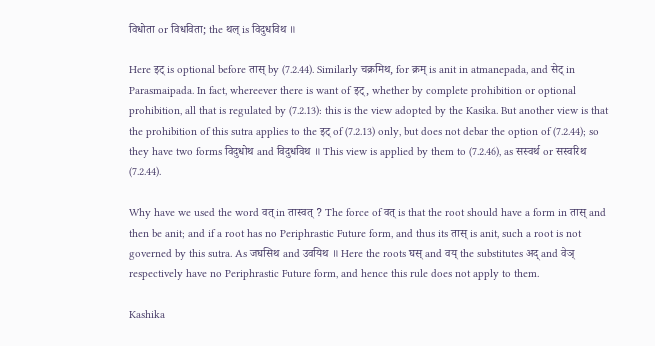विधोता or विधविता; the थल् is विदुधविथ ॥

Here इट् is optional before तास् by (7.2.44). Similarly चक्रमिथ, for क्रम् is anit in atmanepada, and सेट् in Parasmaipada. In fact, whereever there is want of इट्, whether by complete prohibition or optional prohibition, all that is regulated by (7.2.13): this is the view adopted by the Kasika. But another view is that the prohibition of this sutra applies to the इट् of (7.2.13) only, but does not debar the option of (7.2.44); so they have two forms विदुधोथ and विदुधविथ ॥ This view is applied by them to (7.2.46), as सस्वर्थ or सस्वरिथ (7.2.44).

Why have we used the word वत् in तास्वत् ? The force of वत् is that the root should have a form in तास् and then be anit; and if a root has no Periphrastic Future form, and thus its तास् is anit, such a root is not governed by this sutra. As जघसिथ and उवयिथ ॥ Here the roots घस् and वय् the substitutes अद् and वेञ् respectively have no Periphrastic Future form, and hence this rule does not apply to them.

Kashika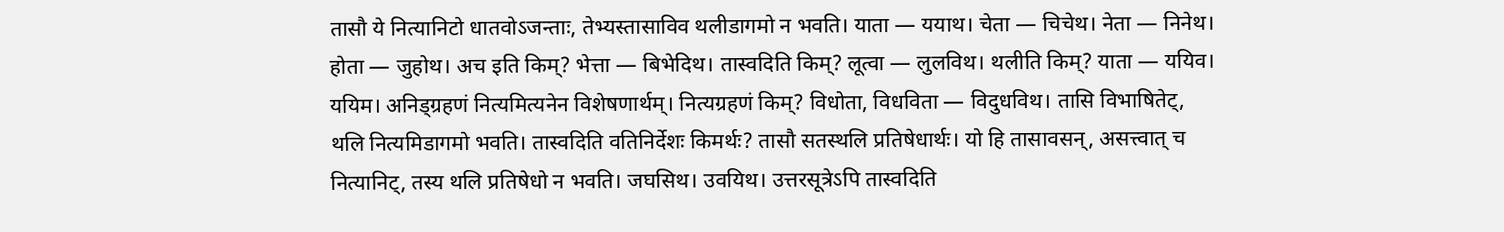तासौ ये नित्यानिटो धातवोऽजन्ताः, तेभ्यस्तासाविव थलीडागमो न भवति। याता — ययाथ। चेता — चिचेथ। नेता — निनेथ। होता — जुहोथ। अच इति किम्? भेत्ता — बिभेदिथ। तास्वदिति किम्? लूत्वा — लुलविथ। थलीति किम्? याता — ययिव। ययिम। अनिड्ग्रहणं नित्यमित्यनेन विशेषणार्थम्। नित्यग्रहणं किम्? विधोता, विधविता — विदुधविथ। तासि विभाषितेट्, थलि नित्यमिडागमो भवति। तास्वदिति वतिनिर्देशः किमर्थः? तासौ सतस्थलि प्रतिषेधार्थः। यो हि तासावसन्, असत्त्वात् च नित्यानिट्, तस्य थलि प्रतिषेधो न भवति। जघसिथ। उवयिथ। उत्तरसूत्रेऽपि तास्वदिति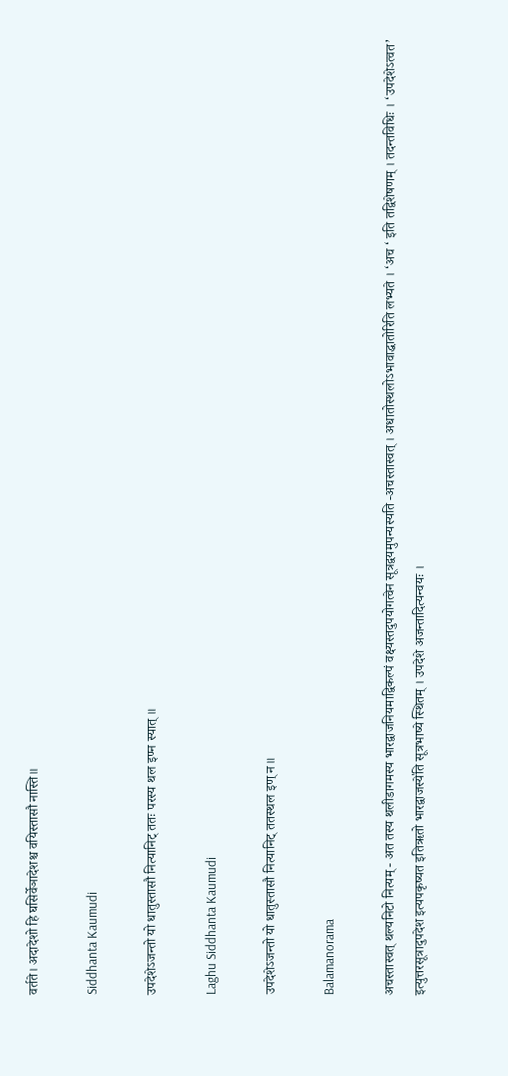वर्तते। अदादेशो हि घसिर्वेञादेशश्च वयिस्तासौ नास्ति॥

Siddhanta Kaumudi

उपदेशेऽजन्तो यो धातुस्तासौ नित्यानिट् ततः परस्य थल इण्न स्यात् ॥

Laghu Siddhanta Kaumudi

उपदेशेऽजन्तो यो धातुस्तासौ नित्यानिट् ततस्थल इण् न॥

Balamanorama

अचस्तास्वत् थल्यनिटो नित्यम् - अत तस्य थलीडागमस्य भारद्वाजनियमाद्विकल्पं वक्ष्यस्तदुपयोगत्वेन सूत्रद्वयमुपन्यस्यति -अचस्तास्वत् । अधातोस्थलोऽभावाद्धातोरिति लभ्यते । ‘अच ‘ इति तद्विशेषणम् । तदन्तविधिः । ‘उपदेशेऽत्वत’ इत्युत्तरसूत्रादुपदेश इत्यपकृष्यत इतिऋतो भारद्वाजस्ये॑ति सूत्रभाष्ये स्थितम् । उपदेशे अजन्तादित्यन्वयः ।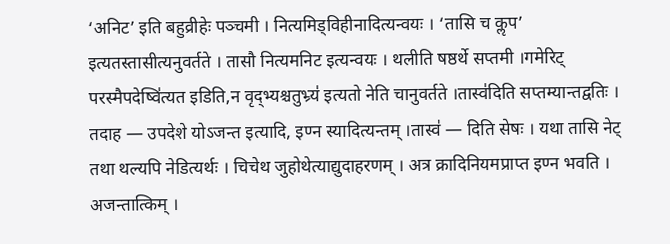‘अनिट’ इति बहुव्रीहेः पञ्चमी । नित्यमिड्विहीनादित्यन्वयः । ‘तासि च कॢप’ इत्यतस्तासीत्यनुवर्तते । तासौ नित्यमनिट इत्यन्वयः । थलीति षष्ठर्थे सप्तमी ।गमेरिट् परस्मैपदेष्वि॑त्यत इडिति,न वृद्भ्यश्चतुभ्र्य॑ इत्यतो नेति चानुवर्तते ।तास्व॑दिति सप्तम्यान्तद्वतिः । तदाह — उपदेशे योऽजन्त इत्यादि, इण्न स्यादित्यन्तम् ।तास्व॑ — दिति सेषः । यथा तासि नेट् तथा थल्यपि नेडित्यर्थः । चिचेथ जुहोथेत्याद्युदाहरणम् । अत्र क्रादिनियमप्राप्त इण्न भवति । अजन्तात्किम् ।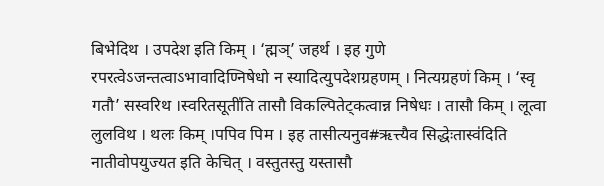बिभेदिथ । उपदेश इति किम् । ‘ह्मञ्’ जहर्थ । इह गुणे रपरत्वेऽजन्तत्वाऽभावादिण्निषेधो न स्यादित्युपदेशग्रहणम् । नित्यग्रहणं किम् । ‘स्वृ गतौ’ सस्वरिथ ।स्वरितसूती॑ति तासौ विकल्पितेट्कत्वान्न निषेधः । तासौ किम् । लूत्वा लुलविथ । थलः किम् ।पपिव पिम । इह तासीत्यनुव#ऋत्त्यैव सिद्धेःतास्व॑दिति नातीवोपयुज्यत इति केचित् । वस्तुतस्तु यस्तासौ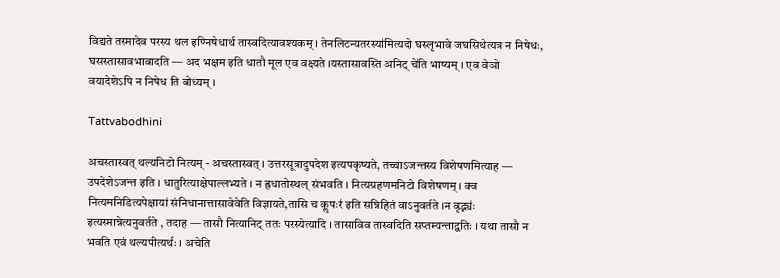विद्यते तस्मादेव परस्य थल इण्निषेधार्थ तास्वदित्यावश्यकम् । तेनलिटन्यतरस्या॑मित्यदो घस्लृभावे जघसिथेत्यत्र न निषेधः, घसस्तासावभावादति — अद भक्षम इति धातौ मूल एव वक्ष्यते ।यस्तासावस्ति अनिट् चे॑ति भाष्यम् । एव वेञो वयादेशेऽपि न निषेध ति बोध्यम् ।

Tattvabodhini

अचस्तास्वत् थल्यनिटो नित्यम् - अचस्तास्वत् । उत्तरसूत्रादुपदेश इत्यपकृष्यते, तच्चाऽजन्तस्य विशेषणमित्याह — उपदेशेऽजन्त इति । धातुरित्याक्षेपाल्लभ्यते । न ह्रधातोस्थल् संभवति । नित्यग्रहणमनिटो विशेषणम् । क्व नित्यमनिडित्यपेक्षायां संनिधानात्तासावेवेति विज्ञायते,तासि च कॢपःर॑ इति सन्निहितं वाऽनुवर्तते ।न वृद्भ्यः॑ इत्यस्मान्नेत्यनुवर्तते , तदाह — तासौ नित्यानिट् ततः परस्येत्यादि । तासाविव तास्वदिति सप्तम्यन्ताद्वतिः । यथा तासौ न भवति एवं थल्यपीत्यर्थः । अचेति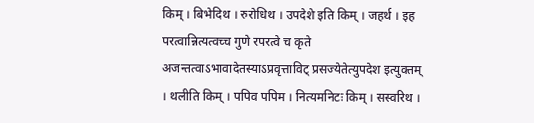किम् । बिभेदिथ । रुरोधिथ । उपदेशे इति किम् । जहर्थ । इह परत्वान्नित्यत्वच्च गुणे रपरत्वे च कृते अजन्तत्वाऽभावादेतस्याऽप्रवृत्ताविट् प्रसज्येतेत्युपदेश इत्युक्तम् । थलीति किम् । पपिव पपिम । नित्यमनिटः किम् । सस्वरिथ ।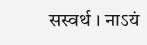सस्वर्थ । नाऽयं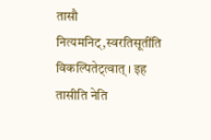तासौ नित्यमनिट्,स्वरतिसूती॑ति विकल्पितेट्त्वात् । इह तासीति नेति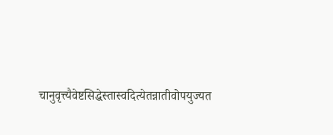चानुवृत्त्यैवेष्टसिद्धेस्तास्वदित्येतन्नातीवोपयुज्यत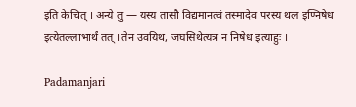इति केचित् । अन्ये तु — यस्य तासौ विद्यमानत्वं तस्मादेव परस्य थल इण्निषेध इत्येतल्लाभार्थं तत् ।तेन उवयिथ, जघसिथेत्यत्र न निषेध इत्याहुः ।

Padamanjari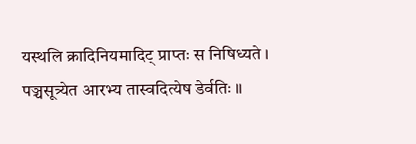यस्थलि क्रादिनियमादिट् प्राप्तः स निषिध्यते । पञ्चसूत्र्येत आरभ्य तास्वदित्येष डेर्वतिः ॥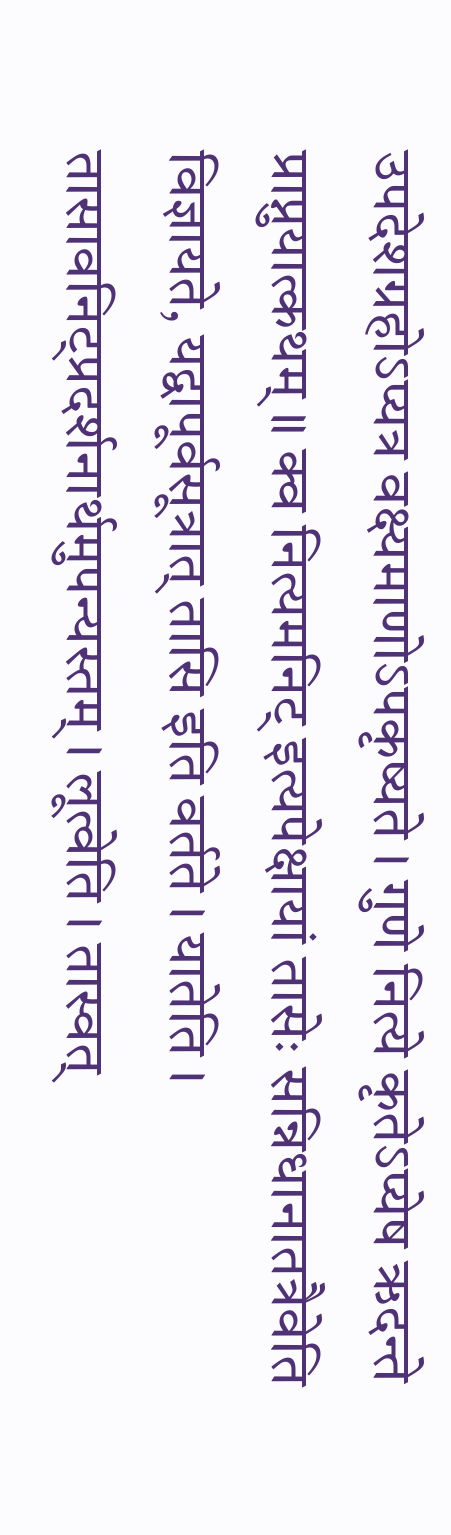उपदेशग्रहोऽप्यत्र वक्ष्यमाणोऽपकृष्यते । गुणे नित्ये कृतेऽप्येष ऋदन्ते प्राप्नुयात्कथम् ॥ क्व नित्यमनिट् इत्यपेक्षायां तासेः सन्निधानातत्रैवेति विज्ञायते, यद्वापूर्वसूत्रात् तासि इति वर्तते । यातेति । तासावनिट्प्रदर्शनार्थमुपन्यस्तम् । लूत्वेति । तास्वत्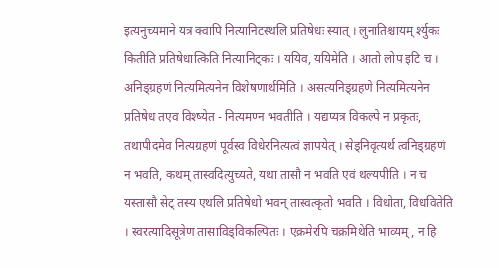इत्यनुच्यमाने यत्र क्वापि नित्यानिटस्थलि प्रतिषेधः स्यात् । लुनातिश्चायम् र्श्युकः कितीति प्रतिषेधात्किति नित्यानिट्कः । ययिव, ययिमेति । आतो लोप इटि च । अनिड्ग्रहणं नित्यमित्यनेन विशेषणार्थमिति । असत्यनिड्ग्रहणे नित्यमित्यनेन प्रतिषेध तएव विश्ष्येत - नित्यमण्न भवतीति । यद्यप्यत्र विकल्पे न प्रकृतः, तथापीदमेव नित्यग्रहणं पूर्वस्व विधेरनित्यत्वं ज्ञापयेत् । सेड्निवृत्यर्थ त्वनिड्ग्रहणं न भवति, कथम् तास्वदित्युच्यते, यथा तासौ न भवति एवं थल्यपीति । न च यस्तासौ सेट् तस्य एथलि प्रतिषेधो भवन् तास्वत्कृतो भवति । विधोता, विधवितेति । स्वरत्यादिसूत्रेण तासाविड्विकल्पितः । एक्रमेरपि चक्रमिथेति भाव्यम्, न हि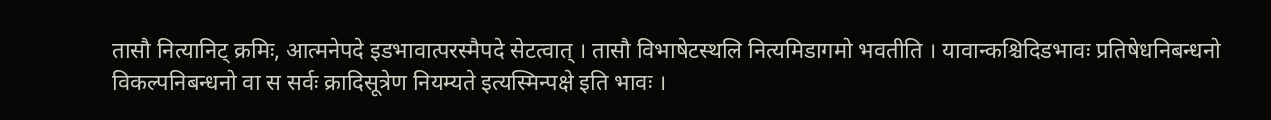तासौ नित्यानिट् क्रमिः, आत्मनेपदे इडभावात्परस्मैपदे सेटत्वात् । तासौ विभाषेटस्थलि नित्यमिडागमो भवतीति । यावान्कश्चिदिडभावः प्रतिषेधनिबन्धनो विकल्पनिबन्धनो वा स सर्वः क्रादिसूत्रेण नियम्यते इत्यस्मिन्पक्षे इति भावः ।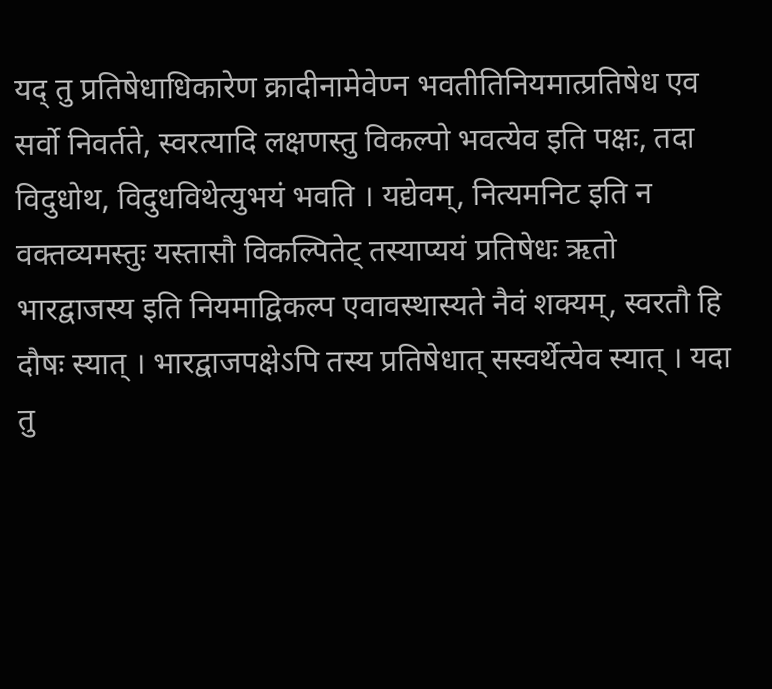यद् तु प्रतिषेधाधिकारेण क्रादीनामेवेण्न भवतीतिनियमात्प्रतिषेध एव सर्वो निवर्तते, स्वरत्यादि लक्षणस्तु विकल्पो भवत्येव इति पक्षः, तदा विदुधोथ, विदुधविथेत्युभयं भवति । यद्येवम्, नित्यमनिट इति न वक्तव्यमस्तुः यस्तासौ विकल्पितेट् तस्याप्ययं प्रतिषेधः ऋतो भारद्वाजस्य इति नियमाद्विकल्प एवावस्थास्यते नैवं शक्यम्, स्वरतौ हि दौषः स्यात् । भारद्वाजपक्षेऽपि तस्य प्रतिषेधात् सस्वर्थेत्येव स्यात् । यदा तु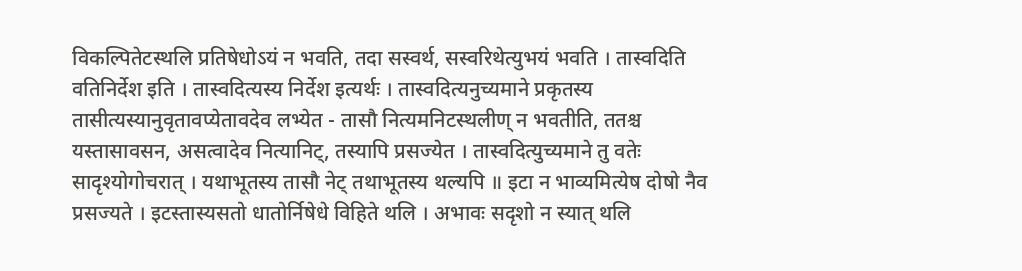विकल्पितेटस्थलि प्रतिषेधोऽयं न भवति, तदा सस्वर्थ, सस्वरिथेत्युभयं भवति । तास्वदिति वतिनिर्देश इति । तास्वदित्यस्य निर्देश इत्यर्थः । तास्वदित्यनुच्यमाने प्रकृतस्य तासीत्यस्यानुवृतावप्येतावदेव लभ्येत - तासौ नित्यमनिटस्थलीण् न भवतीति, ततश्च यस्तासावसन, असत्वादेव नित्यानिट्, तस्यापि प्रसज्येत । तास्वदित्युच्यमाने तु वतेः सादृश्योगोचरात् । यथाभूतस्य तासौ नेट् तथाभूतस्य थल्यपि ॥ इटा न भाव्यमित्येष दोषो नैव प्रसज्यते । इटस्तास्यसतो धातोर्निषेधे विहिते थलि । अभावः सदृशो न स्यात् थलि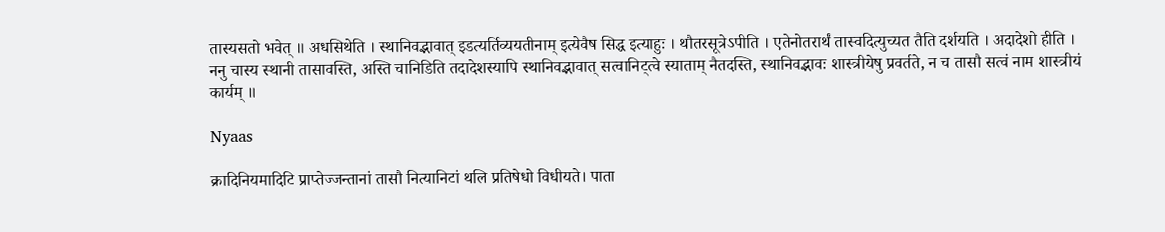तास्यसतो भवेत् ॥ अधसिथेति । स्थानिवद्भावात् इडत्यर्तिव्ययतीनाम् इत्येवैष सिद्ध इत्याहुः । थौतरसूत्रेऽपीति । एतेनोतरार्थं तास्वदित्युच्यत तैति दर्शयति । अदादेशो हीति । ननु चास्य स्थानी तासावस्ति, अस्ति चानिडिति तदादेशस्यापि स्थानिवद्भावात् सत्वानिट्त्वे स्याताम् नैतदस्ति, स्थानिवद्भावः शास्त्रीयेषु प्रवर्तते, न च तासौ सत्वं नाम शास्त्रीयं कार्यम् ॥

Nyaas

क्रादिनियमादिटि प्राप्तेज्जन्तानां तासौ नित्यानिटां थलि प्रतिषेधो विधीयते। पाता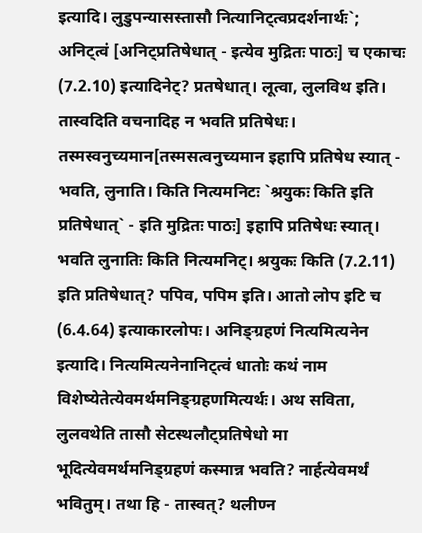इत्यादि। लुडुपन्यासस्तासौ नित्यानिट्त्वप्रदर्शनार्थः`; अनिट्त्वं [अनिट्प्रतिषेधात् - इत्येव मुद्रितः पाठः] च एकाचः (7.2.10) इत्यादिनेट्? प्रतषेधात्। लूत्वा, लुलविथ इति। तास्वदिति वचनादिह न भवति प्रतिषेधः। तस्मस्वनुच्यमान[तस्मसत्वनुच्यमान इहापि प्रतिषेध स्यात् - भवति, लुनाति। किति नित्यमनिटः `श्रयुकः किति इति प्रतिषेधात्` - इति मुद्रितः पाठः] इहापि प्रतिषेधः स्यात्। भवति लुनातिः किति नित्यमनिट्। श्रयुकः किति (7.2.11) इति प्रतिषेधात्? पपिव, पपिम इति। आतो लोप इटि च (6.4.64) इत्याकारलोपः। अनिङ्ग्रहणं नित्यमित्यनेन इत्यादि। नित्यमित्यनेनानिट्त्वं धातोः कथं नाम विशेष्येतेत्येवमर्थमनिङ्ग्रहणमित्यर्थः। अथ सविता, लुलवथेति तासौ सेटस्थलौट्प्रतिषेधो मा भूदित्येवमर्थमनिड्ग्रहणं कस्मान्न भवति? नार्हत्येवमर्थं भवितुम्। तथा हि - तास्वत्? थलीण्न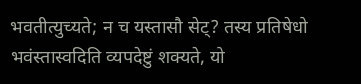भवतीत्युच्यते; न च यस्तासौ सेट्? तस्य प्रतिषेधो भवंस्तास्वदिति व्यपदेष्टुं शक्यते, यो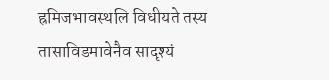ह्रमिजभावस्थलि विधीयते तस्य तासाविडमावेनैव सादृश्यं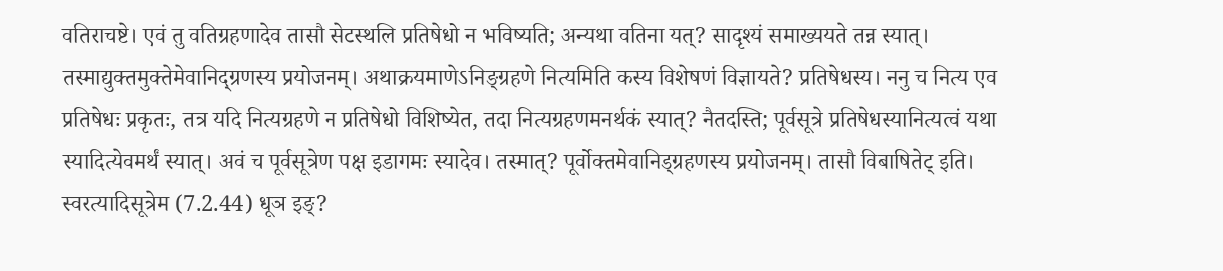वतिराचष्टे। एवं तु वतिग्रहणादेव तासौ सेटस्थलि प्रतिषेधो न भविष्यति; अन्यथा वतिना यत्? सादृश्यं समाख्ययते तन्न स्यात्। तस्माद्युक्तमुक्तेमेवानिद्ग्रणस्य प्रयोजनम्। अथाक्रयमाणेऽनिङ्ग्रहणे नित्यमिति कस्य विशेषणं विज्ञायते? प्रतिषेधस्य। ननु च नित्य एव प्रतिषेधः प्रकृतः, तत्र यदि नित्यग्रहणे न प्रतिषेधो विशिष्येत, तदा नित्यग्रहणमनर्थकं स्यात्? नैतदस्ति; पूर्वसूत्रे प्रतिषेधस्यानित्यत्वं यथा स्यादित्येवमर्थं स्यात्। अवं च पूर्वसूत्रेण पक्ष इडागमः स्यादेव। तस्मात्? पूर्वोक्तमेवानिड्ग्रहणस्य प्रयोजनम्। तासौ विबाषितेट् इति। स्वरत्यादिसूत्रेम (7.2.44) धूञ इङ्?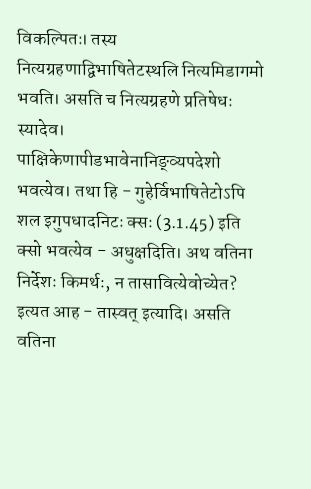विकल्पितः। तस्य नित्यग्रहणाद्विभाषितेटस्थलि नित्यमिडागमो भवति। असति च नित्यग्रहणे प्रतिषेधः स्यादेव। पाक्षिकेणापीडभावेनानिङ्व्यपदेशो भवत्येव। तथा हि - गुहेर्विभाषितेटोऽपि शल इगुपधादनिटः क्सः (3.1.45) इति क्सो भवत्येव - अधुक्षदिति। अथ वतिना निर्देशः किमर्थः, न तासावित्येवोच्येत? इत्यत आह - तास्वत् इत्यादि। असति वतिना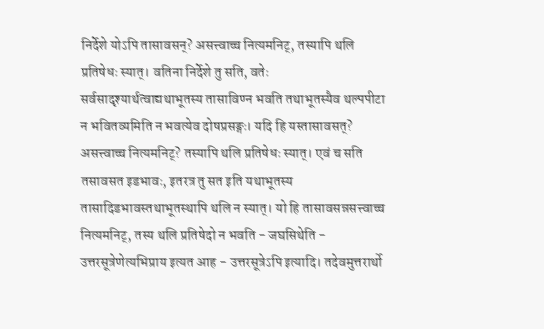निर्देशे योऽपि तासावसन्? असत्त्वाच्च नित्यमनिट्, तस्यापि थलि प्रतिषेधः स्यात्। वतिना निर्देशे तु सति, वतेः सर्वसादृश्यार्थत्वाद्यथाभूतस्य तासाविण्न भवति तथाभूतस्यैव थल्पपीटा न भवितव्यमिति न भवत्येव दोषप्रसङ्गः। यदि हि यस्तासावसत्? असत्त्वाच्च नित्यमनिट्? तस्यापि थलि प्रतिषेधः स्यात्। एवं च सति तसावसत इडभावः, इतरत्र तु सत इति यथाभूतस्य तासादिडभावस्तथाभूतस्थापि थलि न स्यात्। यो हि तासावसन्नसत्त्वाच्च नित्यमनिट्, तस्य थलि प्रतिषेदो न भवति - जघसिथेति - उत्तरसूत्रेणेत्यभिप्राय इत्यत आह - उत्तरसूत्रेऽपि इत्यादि। तदेवमुत्तरार्थो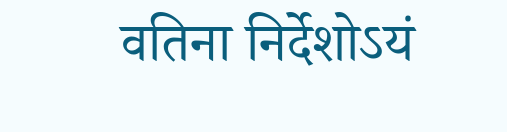वतिना निर्देशोऽयं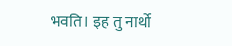भवति। इह तु नार्थो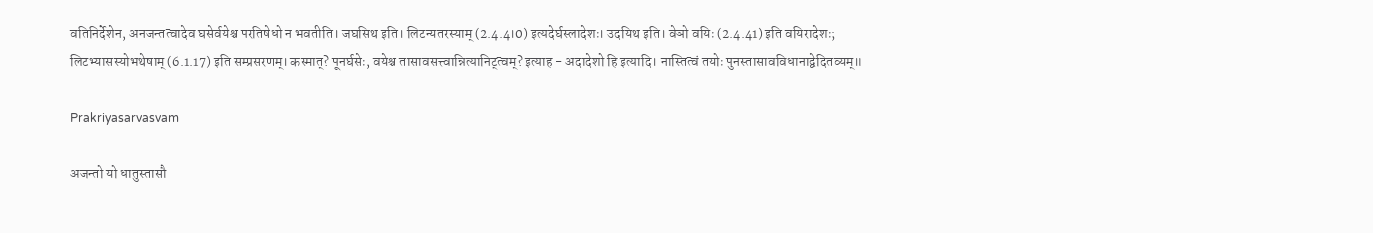वतिनिर्देशेन, अनजन्तत्वादेव घसेर्वयेश्च परतिषेधो न भवतीति। जघसिथ इति। लिटन्यतरस्याम् (2.4.4।0) इत्यदेर्घस्लादेशः। उदयिथ इति। वेञो वयिः (2.4.41) इति वयिरादेशः; लिटभ्यासस्योभथेषाम् (6.1.17) इति सम्प्रसरणम्। कस्मात्? पूनर्घसेः, वयेश्च तासावसत्त्वान्नित्यानिट्त्वम्? इत्याह - अदादेशो हि इत्यादि। नास्तित्वं तयोः पुनस्तासावविधानाद्वेदितव्यम्॥

Prakriyasarvasvam

अजन्तो यो धातुस्तासौ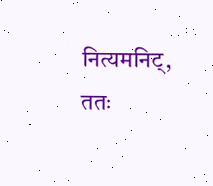नित्यमनिट्, ततः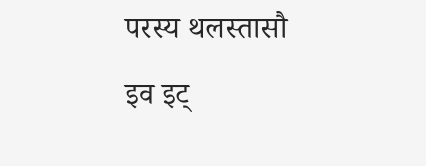परस्य थलस्तासौ इव इट्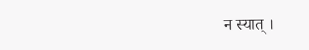न स्यात् ।